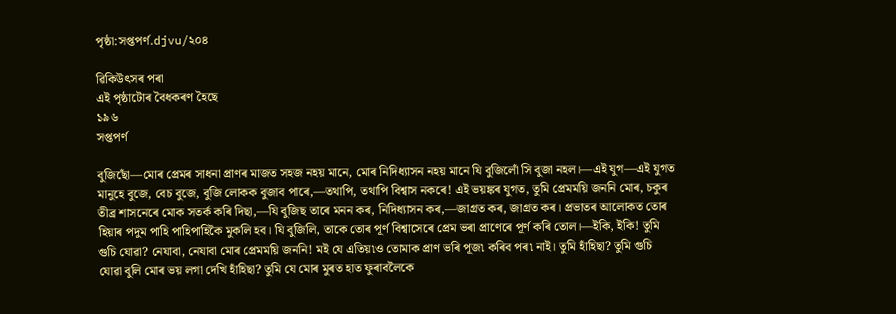পৃষ্ঠা:সপ্তপৰ্ণ.djvu/২০৪

ৱিকিউৎসৰ পৰা
এই পৃষ্ঠাটোৰ বৈধকৰণ হৈছে
১৯৬
সপ্তপৰ্ণ

বুজিছোঁ—মোৰ প্ৰেমৰ সাধনা প্ৰাণৰ মাজত সহজ নহয় মানে, মোৰ নিদিধ্যাসন নহয় মানে যি বুজিলোঁ সি বুজা নহল।—এই যুগ—এই যুগত মানুহে বুজে, বেচ বুজে, বুজি লোকক বুজাব পাৰে,—তথাপি, তথাপি বিশ্বাস নকৰে! এই ভয়ঙ্কৰ যুগত, তুমি প্ৰেমময়ি জননি মোৰ, চকুৰ তীব্ৰ শাসনেৰে মোক সতৰ্ক কৰি দিছা,—যি বুজিছ তাৰে মনন কৰ, নিদিধ্যাসন কৰ,—জাগ্ৰত কৰ, জাগ্ৰত কৰ। প্ৰভাতৰ আলোকত তোৰ হিয়াৰ পদুম পাহি পাহিপাহিকৈ মুকলি হব। যি বুজিলি, তাকে তোৰ পূৰ্ণ বিশ্বাসেৰে প্ৰেম ভৰা প্ৰাণেৰে পূৰ্ণ কৰি তোল।—ইকি, ইকি! তুমি গুচি যোৱা? নেযাবা, নেযাবা মোৰ প্ৰেমময়ি জননি! মই যে এতিয়৷ও তোমাক প্ৰাণ ভৰি পূজ৷ কৰিব পৰ৷ নাই। তুমি হাঁহিছা? তুমি গুচি যোৱা বুলি মোৰ ভয় লগা দেখি হাঁহিছা? তুমি যে মোৰ মুৰত হাত ফুৰাবলৈকে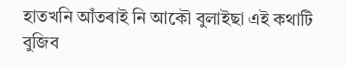হাতখনি আঁতৰাই নি আকৌ বুলাইছা এই কথাটি বুজিব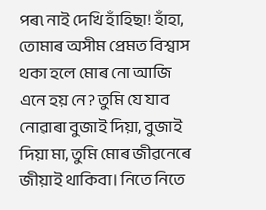পৰ৷ নাই দেখি হাঁহিছা! হাঁহা, তোমাৰ অসীম প্ৰেমত বিশ্বাস থকা হলে মোৰ নো আজি এনে হয় নে? তুমি যে যাব নোৱাৰা বুজাই দিয়া, বুজাই দিয়া মা, তুমি মোৰ জীৱনেৰে জীয়াই থাকিবা। নিতে নিতে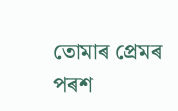তোমাৰ প্ৰেমৰ পৰশ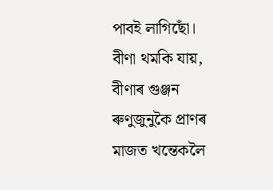পাবই লাগিছোঁ। বীণা থমকি যায়, বীণাৰ গুঞ্জন ৰুণুজুনুকৈ প্ৰাণৰ মাজত খন্তেকলৈ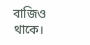বাজিও থাকে।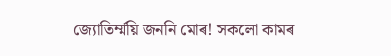জ্যোতিৰ্ম্ময়ি জননি মোৰ! সকলো কামৰ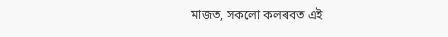মাজত, সকলো কলৰবত এই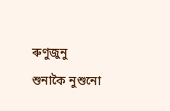ৰুণুজুনু শুনাকৈ নুশুনো